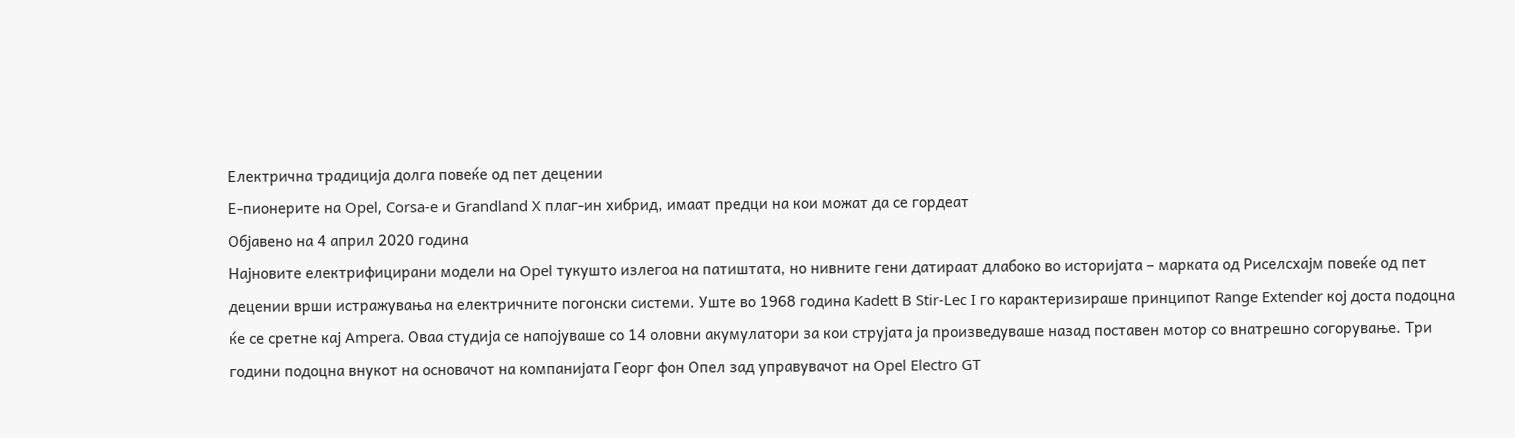Електрична традиција долга повеќе од пет децении
Е-пионерите на Opel, Corsa-e и Grandland X плаг-ин хибрид, имаат предци на кои можат да се гордеат
Објавено на 4 април 2020 година
Најновите електрифицирани модели на Opel тукушто излегоа на патиштата, но нивните гени датираат длабоко во историјата – марката од Риселсхајм повеќе од пет децении врши истражувања на електричните погонски системи. Уште во 1968 година Kadett B Stir-Lec I го карактеризираше принципот Range Extender кој доста подоцна ќе се сретне кај Ampera. Оваа студија се напојуваше со 14 оловни акумулатори за кои струјата ја произведуваше назад поставен мотор со внатрешно согорување. Три години подоцна внукот на основачот на компанијата Георг фон Опел зад управувачот на Opel Electro GT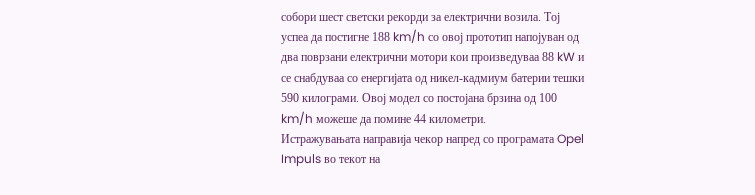собори шест светски рекорди за електрични возила. Тој успеа да постигне 188 km/h со овој прототип напојуван од два поврзани електрични мотори кои произведуваа 88 kW и се снабдуваа со енергијата од никел-кадмиум батерии тешки 590 килограми. Овој модел со постојана брзина од 100 km/h можеше да помине 44 километри.
Истражувањата направија чекор напред со програмата Opel Impuls во текот на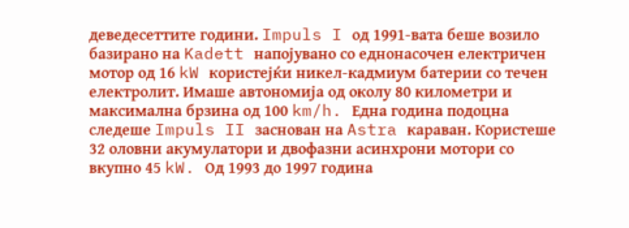деведесеттите години. Impuls I од 1991-вата беше возило базирано на Kadett напојувано со еднонасочен електричен мотор од 16 kW користејќи никел-кадмиум батерии со течен електролит. Имаше автономија од околу 80 километри и максимална брзина од 100 km/h. Eдна година подоцна следеше Impuls II заснован на Astra караван. Користеше 32 оловни акумулатори и двофазни асинхрони мотори со вкупно 45 kW. Од 1993 до 1997 година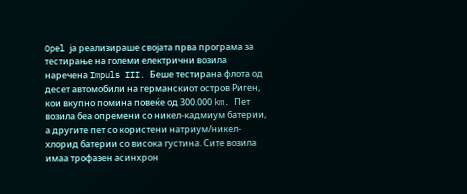Opel ја реализираше својата прва програма за тестирање на големи електрични возила наречена Impuls III. Беше тестирана флота од десет автомобили на германскиот остров Риген, кои вкупно помина повеќе од 300.000 km. Пет возила беа опремени со никел-кадмиум батерии, а другите пет со користени натриум/никел-хлорид батерии со висока густина. Сите возила имаа трофазен асинхрон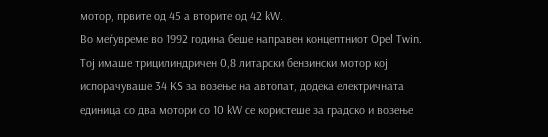мотор, првите од 45 а вторите од 42 kW.
Во меѓувреме во 1992 година беше направен концептниот Opel Twin. Тој имаше трицилиндричен 0,8 литарски бензински мотор кој испорачуваше 34 KS за возење на автопат, додека електричната единица со два мотори со 10 kW се користеше за градско и возење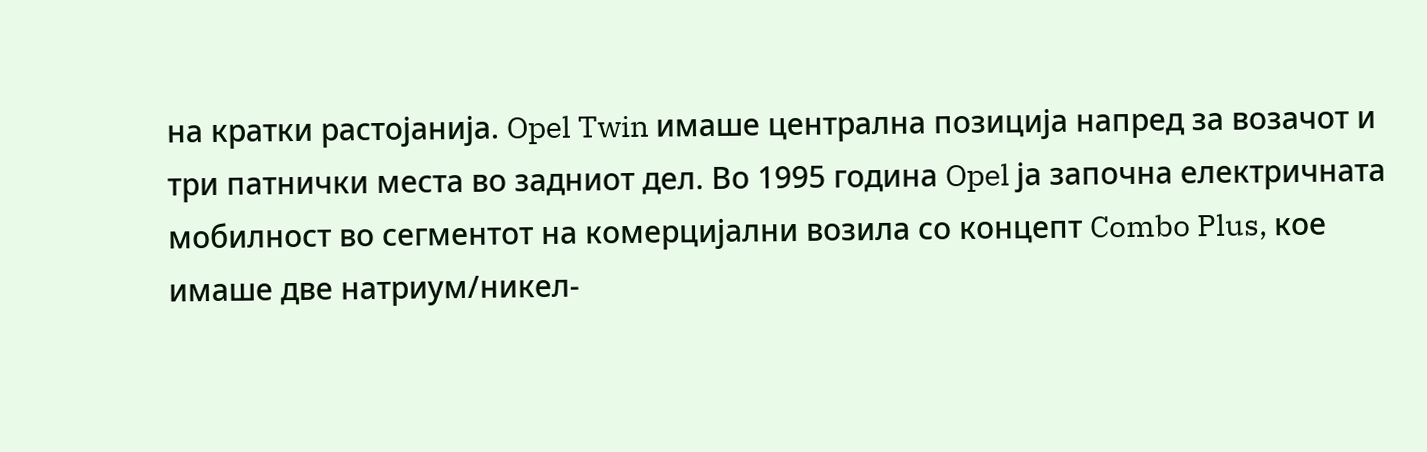на кратки растојанија. Opel Twin имаше централна позиција напред за возачот и три патнички места во задниот дел. Во 1995 година Opel ја започна електричната мобилност во сегментот на комерцијални возила со концепт Combo Plus, кое имаше две натриум/никел-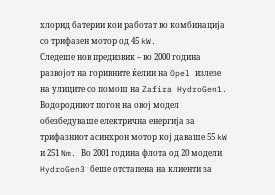хлорид батерии кои работат во комбинација со трифазен мотор од 45 kW.
Следеше нов предизвик – во 2000 година развојот на горивните ќелии на Opel излезе на улиците со помош на Zafira HydroGen1. Водородниот погон на овој модел обезбедуваше електрична енергија за трифазниот асинхрон мотор кој даваше 55 kW и 251 Nm. Во 2001 година флота од 20 модели HydroGen3 беше отстапена на клиенти за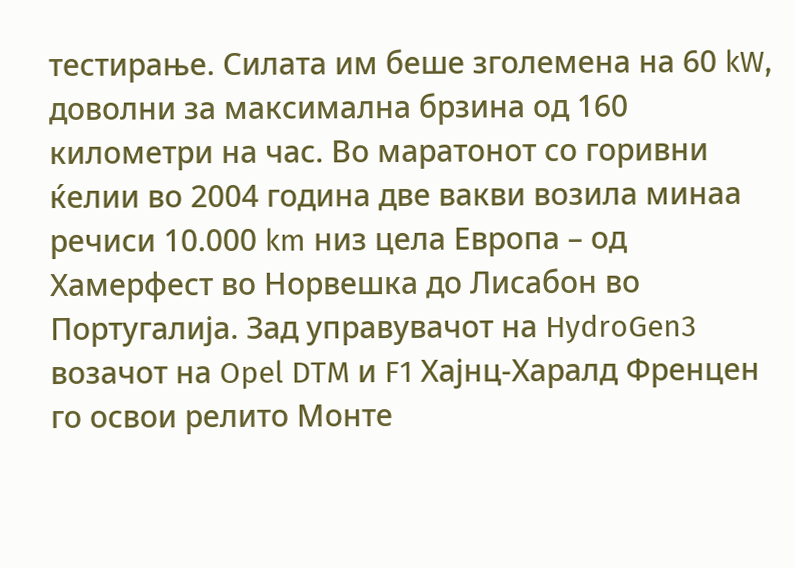тестирање. Силата им беше зголемена на 60 kW, доволни за максимална брзина од 160 километри на час. Во маратонот со горивни ќелии во 2004 година две вакви возила минаа речиси 10.000 km низ цела Европа – од Хамерфест во Норвешка до Лисабон во Португалија. Зад управувачот на HydroGen3 возачот на Opel DTM и F1 Хајнц-Харалд Френцен го освои релито Монте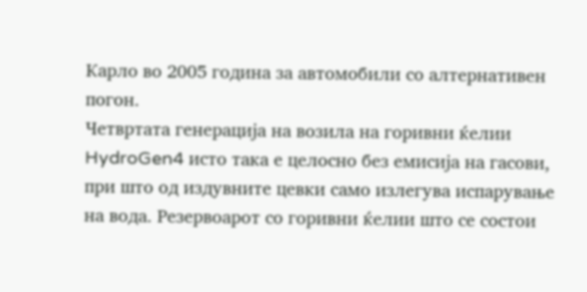Карло во 2005 година за автомобили со алтернативен погон.
Четвртата генерација на возила на горивни ќелии HydroGen4 исто така е целосно без емисија на гасови, при што од издувните цевки само излегува испарување на вода. Резервоарот со горивни ќелии што се состои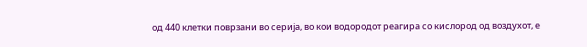од 440 клетки поврзани во серија, во кои водородот реагира со кислород од воздухот, е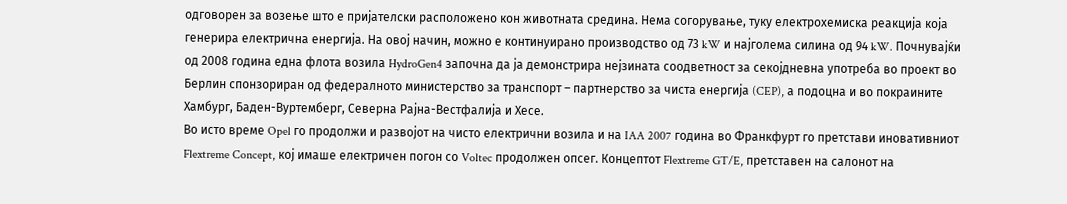одговорен за возење што е пријателски расположено кон животната средина. Нема согорување, туку електрохемиска реакција која генерира електрична енергија. На овој начин, можно е континуирано производство од 73 kW и најголема силина од 94 kW. Почнувајќи од 2008 година една флота возила HydroGen4 започна да ја демонстрира нејзината соодветност за секојдневна употреба во проект во Берлин спонзориран од федералното министерство за транспорт – партнерство за чиста енергија (CEP), а подоцна и во покраините Хамбург, Баден-Вуртемберг, Северна Рајна-Вестфалија и Хесе.
Во исто време Opel го продолжи и развојот на чисто електрични возила и на IAA 2007 година во Франкфурт го претстави иновативниот Flextreme Concept, кој имаше електричен погон со Voltec продолжен опсег. Концептот Flextreme GT/E, претставен на салонот на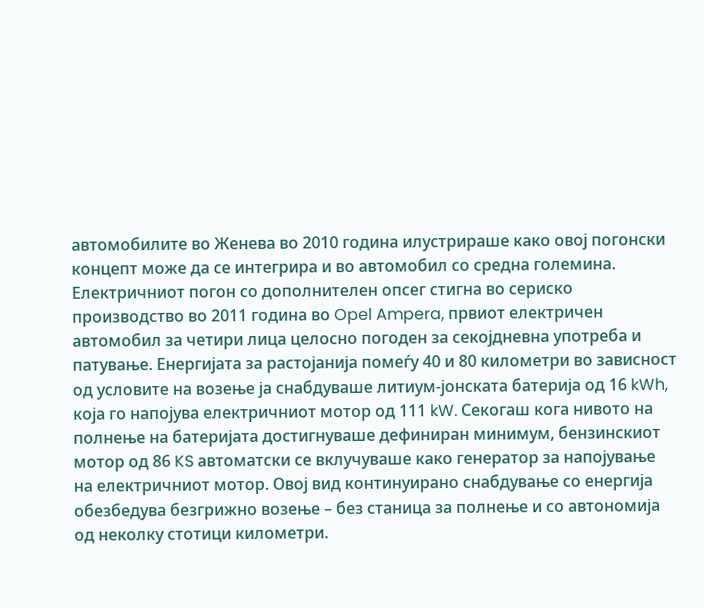автомобилите во Женева во 2010 година илустрираше како овој погонски концепт може да се интегрира и во автомобил со средна големина. Електричниот погон со дополнителен опсег стигна во сериско производство во 2011 година во Opel Ampera, првиот електричен автомобил за четири лица целосно погоден за секојдневна употреба и патување. Енергијата за растојанија помеѓу 40 и 80 километри во зависност од условите на возење ја снабдуваше литиум-јонската батерија од 16 kWh, која го напојува електричниот мотор од 111 kW. Секогаш кога нивото на полнење на батеријата достигнуваше дефиниран минимум, бензинскиот мотор од 86 KS автоматски се вклучуваше како генератор за напојување на електричниот мотор. Овој вид континуирано снабдување со енергија обезбедува безгрижно возење – без станица за полнење и со автономија од неколку стотици километри.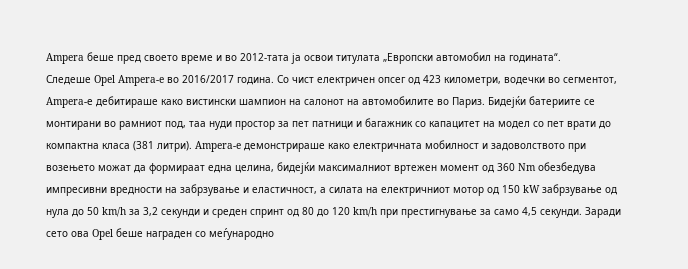Ampera беше пред своето време и во 2012-тата ја освои титулата „Европски автомобил на годината“.
Следеше Opel Ampera-e во 2016/2017 година. Со чист електричен опсег од 423 километри, водечки во сегментот, Ampera-е дебитираше како вистински шампион на салонот на автомобилите во Париз. Бидејќи батериите се монтирани во рамниот под, таа нуди простор за пет патници и багажник со капацитет на модел со пет врати до компактна класа (381 литри). Ampera-e демонстрираше како електричната мобилност и задоволството при возењето можат да формираат една целина, бидејќи максималниот вртежен момент од 360 Nm обезбедува импресивни вредности на забрзување и еластичност, а силата на електричниот мотор од 150 kW забрзување од нула до 50 km/h за 3,2 секунди и средeн спринт од 80 до 120 km/h при престигнување за само 4,5 секунди. Заради сето ова Opel беше награден со меѓународно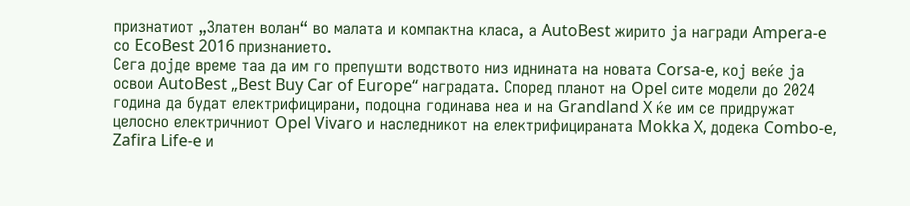признатиот „Златен волан“ во малата и компактна класа, а AutoBest жирито ја награди Ampera-e со EcoBest 2016 признанието.
Сега дојде време таа да им го препушти водството низ иднината на новата Corsa-e, кој веќе ја освои AutoBest „Best Buy Car of Europe“ наградата. Според планот на Opel сите модели до 2024 година да будат електрифицирани, подоцна годинава неа и на Grandland X ќе им се придружат целосно електричниот Opel Vivaro и наследникот на електрифицираната Mokka X, додека Combo-e, Zafira Life-e и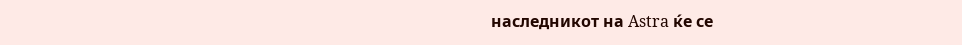наследникот на Astra ќе се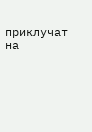приклучат на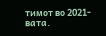тимот во 2021-вата.